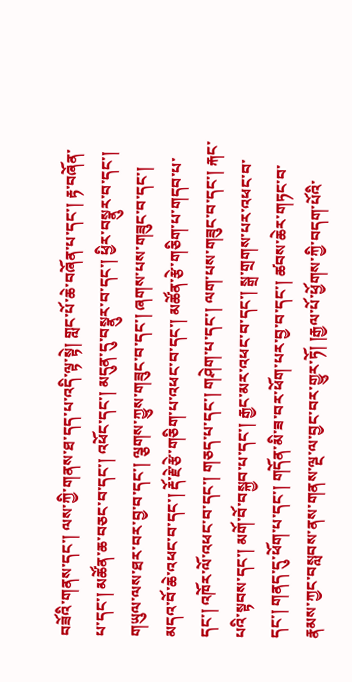བཟོའི་གནས་དང་། ལས་ཀྱི་གནས་ཐ་དད་པ་འདི་ལྟ་སྟེ། གླང་པོ་ཆེ་བཞོན་པ་དང་། རྟ་བཞོན་པ་དང་། མཚོན་ཆ་བཅང་བ་དང་། འཕོང་དང་། མདུན་དུ་བསྣུར་བ་དང་། ཕྱིར་བསྣུར་བ་དང་། གཡུལ་ལས་ཐར་བར་བྱ་བ་དང་། ལྕགས་ཀྱུས་གཟུང་བ་དང་། ཞགས་པས་གཟུང་བ་དང་། མདའ་བོ་ཆེ་འཕང་བ་དང་། རྡོ་རྗེ་རྩེ་གཅིག་པ་འཕང་བ་དང་། མཚོན་རྩེ་གཅིག་པ་གདབ་པ་དང་། འཁོར་ལོ་འཕང་བ་དང་། གཅད་པ་དང་། གཤེག་པ་དང་། ལག་པས་གཟུང་བ་དང་། རྐང་པའི་སྟབས་དང་། མགོ་བོ་བསྐྱབ་པ་དང་། རྒྱང་མར་འཕང་བ་དང་། སྒྲ་གྲགས་པར་འཕང་བ་དང་། གནད་དུ་ཕོག་པ་དང་། གདོན་མི་ཟ་བར་ཕོག་པར་བྱ་བ་དང་། ཚབས་ཆེར་གཏང་བ་རྣམས་ཀྱང་བསླབས་ནས་གནས་ལྔ་ལ་བྱང་བར་གྱུར་ཏོ། །རྒྱལ་པོ་ཕྱོགས་ཀྱི་བདག་པོའི་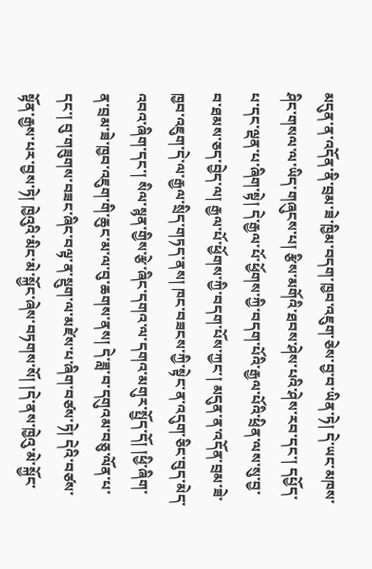མདུན་ན་འདོན་ནི་བྲམ་ཟེ་ཁྱིམ་བདག་ཁྱབ་འཇུག་ཅེས་བྱ་བ་ཡིན་ཏེ། དེ་ཡང་མཁས་ཤིང་གསལ་ལ་ཡིད་གཞུངས་པ། རྩིས་མགོའི་ཐབས་ཤེས་པའི་ཤེས་རབ་དང་། དཔྱོད་པ་དང་ལྡན་པ་ཞིག་སྟེ། དེ་རྒྱལ་པོ་ཕྱོགས་ཀྱི་བདག་པོའི་རྒྱལ་པོའི་ཕྲིན་ལས་སུ་བྱ་བ་ཐམས་ཅད་བྱེད་ལ། རྒྱལ་པོ་ཕྱོགས་ཀྱི་བདག་པོས་ཀྱང་། མདུན་ན་འདོན་བྲམ་ཟེ་ཁྱབ་འཇུག་དེ་ལ་རྒྱལ་སྲིད་གཏད་ནས། ཁང་བཟངས་ཀྱི་སྟེང་ན་འདུག་ཅིང་བུད་མེད་འབའ་ཞིག་དང་། སིལ་སྙན་གྱིས་རྩེ་ཞིང་དགའ་ལ་དགའ་མགུར་སྤྱོད་དོ། །ཕྱི་ཞིག་ན་བྲམ་ཟེ་ཁྱབ་འཇུག་གི་ཆུང་མ་ལ་བུ་ཆགས་ནས། དེ་ཟླ་བ་དགུའམ་བཅུ་ལོན་པ་དང་། བུ་གཟུགས་བཟང་ཞིང་བལྟ་ན་སྡུག་ལ་མཛེས་པ་ཞིག་བཙས་ཏེ། དེའི་བཙས་སྟོན་རྒྱས་པར་བྱས་ཏེ། ཁྱེའུའི་མིང་མེ་སྐྱོང་ཞེས་བཏགས་སོ། །དེ་ནས་ཁྱེའུ་མེ་སྐྱོང་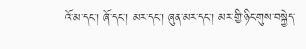འོ་མ་དང་། ཞོ་དང་། མར་དང་། ཞུན་མར་དང་། མར་གྱི་ཉིང་གུས་བསྐྱེད་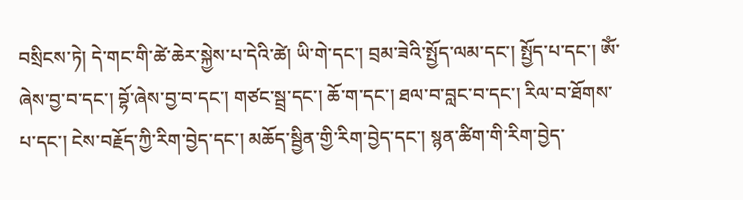བསྲིངས་ཏེ། དེ་གང་གི་ཚེ་ཆེར་སྐྱེས་པ་དེའི་ཚེ། ཡི་གེ་དང་། བྲམ་ཟེའི་སྤྱོད་ལམ་དང་། སྤྱོད་པ་དང་། ཨོཾ་ཞེས་བྱ་བ་དང་། བྷོ་ཞེས་བྱ་བ་དང་། གཙང་སྦྲ་དང་། ཆོ་ག་དང་། ཐལ་བ་བླང་བ་དང་། རིལ་བ་ཐོགས་པ་དང་། ངེས་བརྗོད་ཀྱི་རིག་བྱེད་དང་། མཆོད་སྦྱིན་གྱི་རིག་བྱེད་དང་། སྙན་ཚིག་གི་རིག་བྱེད་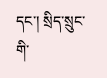དང་། སྲིད་སྲུང་གི་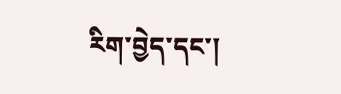རིག་བྱེད་དང་།